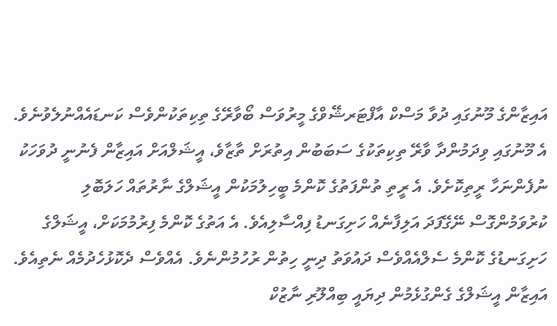އައިޒާންގެ މޫނުގައި ދުވާ މަސްކް އާފްޓަރޝޭވްގެ މީރުވަސް ބޯވާރޭގެ ތިކިތަކުންވެސް ކަނޑައެއްނުލެވުނެވެ. އެ މޫނުގައި ވިދަމުންދާ ވާރޭ ތިކިތަކުގެ ސަބަބުން އިތުރަށް ތާޒާވެ، އީޝަލްއަށް އައިޒާން ފެނުނީ ދުވަހަކު ނުފެންނަހާ ރީތިކޮށެވެ. އެ ރީތި ތުންފަތުގެ ކޮންމެ ބީހިލުމަކުން އީޝަލްގެ ނާރުތައް ހަލަބޮލި ކުރުވަމުންގޮސް ނޭގޭފަދަ އަލިފާނެއް ހަށިގަނޑު ފިއްސާލިއެވެ. އެ އަތުގެ ކޮންމެ ފިރުމުމަކަށް، އީޝަލްގެ ހަށިގަނޑުގެ ކޮންމެ ސެލްއެއްވެސް ދައުވަތު ދިނީ ހިތުން ރުހުމުންނެވެ. އެއްވެސް ދެކޮޅުހެދުމެއް ނެތިއެވެ. އައިޒާން އީޝަލްގެ ގެންގުޅެމުން ދިޔައީ ބިއްލޫރި ނާޒުކް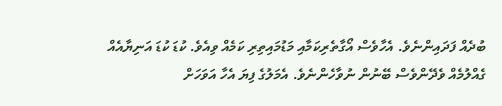ބުދެއް ފަދައިންނެވެ. އެހާވެސް އޯގާތެރިކަމާއި މަޑުމައިތިރި ކަމެއް ވިއެވެ. ކުޑަ ކުޑަ އަނިޔާއެއް ގެއްލުމެއް ވެދޭންވެސް ބޭނުން ނުވާހެންނެވެ. އެމަލުގެ ފިޔަ އެހާ އަވަހަށް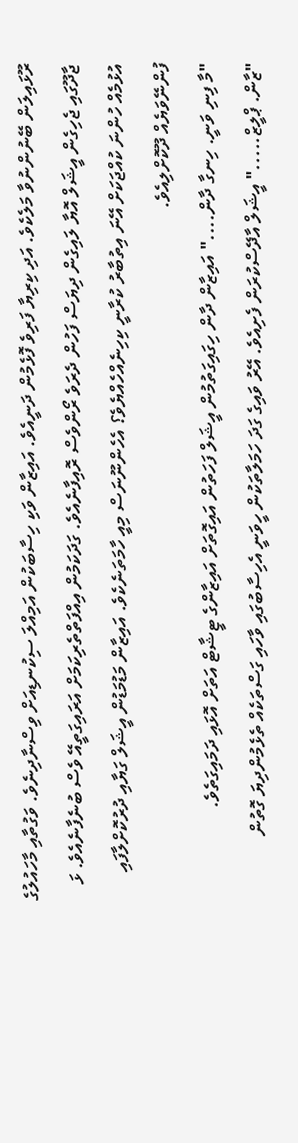ރޫޅައިލަން ބޭނުންނުވާ މަލެކެވެ. އަދި ކިރިޔާ ފަރިވެ ފޮޅެމުން ދަނީއެވެ. އައިޒާން ވަކި ހިސާބަކުން އަމިއްލަ ސިކުނޑިއަށް ވިސްނާދިނެވެ. ވަގުތާއި މާހައުލުގެ ޖާދޫގައި ޖެހިގެން އީޝަލް އޮޔާ ލައިގެން ދިޔަސް ފަހުން ދެރަވެ ރޯންވެސް ރޮއިފާނެއެވެ. ގަދަކަމުން އިއްފަތްތެރިކަމަށް އަރައިގަތީއޭ ވެސް ބުނެފާނެއެވެ. ޅަ އުޅުމެއް ހުންނަ ކުއްޖަކަށް އޭނަ އިތުބާރު ކުރާނީ ކިހިނެއްހެއްޔެވެ؟ އެހެންނޫނަސް މިއީ ހާމަތަނެކެވެ. އައިޒާން މަޑުމަޑުން އީޝަލް ގަޔާއި ދުރުކޮށްލާފައި ފުންނޭވަޔެއް ދޫކޮށްލިއެވެ.
"މާ ފިނި ވަނީ. ހިނގާ ދާން...." އައިޒާން ދާން ހިގައިގަތުމުން އީޝަލް ފަހަތުން އައިގޮތަށް އައިޒާންގެ ޓީޝާޓް އަތަށް އޮޅައި ދަމައިގަތެވެ.
"ޒާން. ޕްލީޒް....." އީޝަލް އާދޭސްކުރަން ފެށިއެވެ. އޭރު ވައިގެ ގަދަ ހަމަލާތަކުން ހީވަނީ އެހިސާބުގައި ވާހައި ގަސްތަކެއް ތެޅެމުންދިޔަ ގޮތުން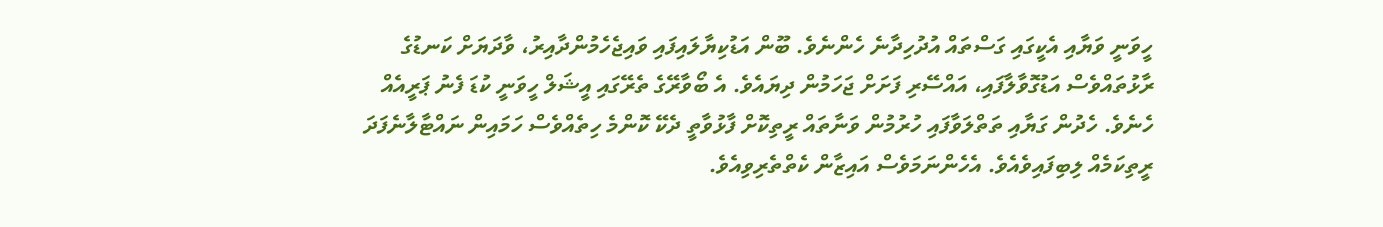ހީވަނީ ވަޔާއި އެކީގައި ގަސްތައް އުދުހިދާނެ ހެންނެވެ. ބޫން އަޑުކިޔާލައިފައި ވައިޖެހެމުންދާއިރު، ވާދަޔަށް ކަނޑުގެ ރާޅުތައްވެސް އަޑުގޮވާލާފައި، އައްސޭރި ފަށަށް ޖަހަމުން ދިޔައެވެ. އެ ބޯވާރޭގެ ތެރޭގައި އީޝަލް ހީވަނީ ކުޑަ ފެނު ޕަރީއެއް ހެނެވެ. ހެދުން ގަޔާއި ތަތްލަވާފައި ހުރުމުން ވަނާތައް ރީތިކޮށް ފާޅުވާތީ ދެކޭ ކޮންމެ ހިތެއްވެސް ހަމައިން ނައްޓާލާނެފަދަ ރީތިކަމެއް ލިބިފައިވެއެވެ. އެހެންނަމަވެސް އައިޒާން ކެތްތެރިވިއެވެ.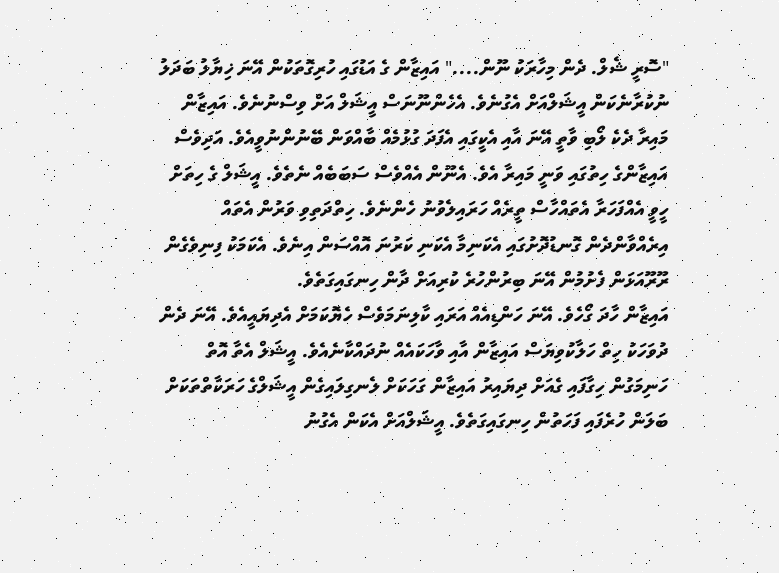"ސޮރީ ޝެލް. ދެން މިހާރަކު ނޫން...." އައިޒާން ގެ އަޑުގައި ހުރިގޮތަކުން އޭނަ ޚިޔާލު ބަދަލު ނުކުރާނެކަން އީޝަލްއަށް އެގުނެވެ. އެހެންނޫނަސް އީޝަލް އަށް ވިސްނުނެވެ. އައިޒާން މައިރާ ދެކެ ލޯބި ވާތީ އޭނަ އާއި އެކީގައި އެފަދަ ގުޅުމެއް ބާއްވަން ބޭނުންނުވީއެވެ. އަދިވެސް އައިޒާންގެ ހިތުގައި ވަނީ މައިރާ އެވެ. އެނޫން އެއްވެސް ސަބަބެއް ނެތެވެ. އީޝަލް ގެ ހިތަށް ހީވީ އެއްފަހަރާ އެތައްހާސް ތީރެއް ހަރައިލެވުނު ހެންނެވެ. ހިތްދަތިވި ވަރުން އެތައް އިރެއްވާންދެން ގޮނޑުދޮށުގައި އެކަނިމާ އެކަނި ކަރުނަ އޮއްސަން އިނެވެ. އެކަމަކު ފިނިވެގެން ރޫރޫއަޅަން ފެށުމުން އޭނަ ބިރުންހުރެ ކުރިއަށް ދާން ހިނގައިގަތެވެ.
އައިޒާން ހާދަ ގޯހެވެ. އޭނަ ހަންޑިއެއް އަރައި ކާލިނަމަވެސް ހެޔޮކަމަށް އެދިޔައީއެވެ. އޭނަ ދެން ދުވަހަކު ހިތް ހަލާކުވިޔަސް އައިޒާން އާއި ވާހަކައެއް ނުދައްކާނެއެވެ. އީޝަލް އެތާ އޮތް ހަނިމަގުން ހިގާފައި ގެއަށް ދިޔައިރު އައިޒާން ގަހަކަށް ލެނގިލައިގެން އީޝަލްގެ ހަރަކާތްތަކަށް ބަލަން ހުރެފައި ފަހަތުން ހިނގައިގަތެވެ. އީޝަލްއަށް އެކަން އެގުނު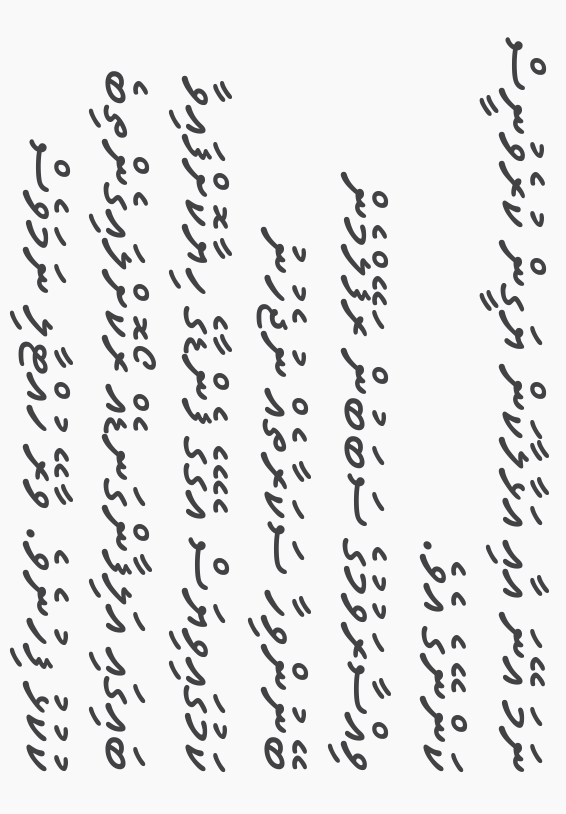ނަމަ އޭނަ އާއި އަޅާލާކަން ޔަގީން ކުރެވުނީސް ކަންނޭގެ އެވެ.
ވިއްސާރަވުމުގެ ސަބަބުން ރަފޭލްމެން ބޭނުންވިހާ ސަކަރާތެއް ނުޖެހުނު ކަމުގައިވިޔަސް އެގޭގެ ފެންޑާގެ ހިޔާކޮށްފައިވާ ބައިގައި އަލިފާންގަނޑެއް ރޯކޮށްލައިގެންތިބެ ކުކުޅު ފިހުނެވެ. ވާރޭ ހުއްޓާލި ނަމަވެސް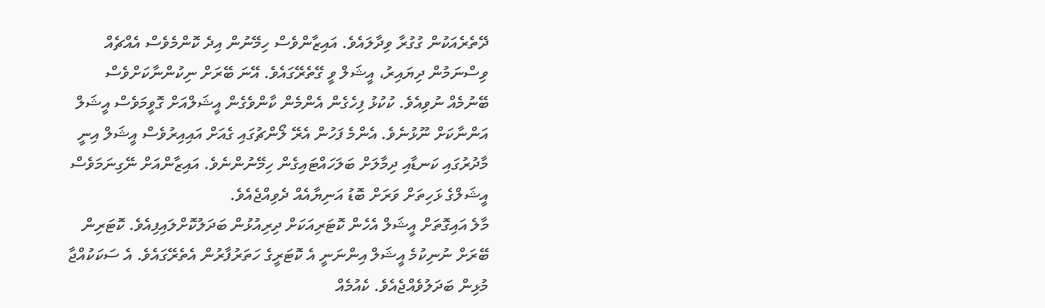ދޭތެރެއަކުން ގުގުރާ ވިދާލައެވެ. އައިޒާންވެސް ހިމޭނުން އިދެ ކޮންމެވެސް އެއްޗެއް ވިސްނަމުން ދިޔައިރު، އީޝަލް ވީ ގޭތެރޭގައެވެ. އޭނަ ބޭރަށް ނިކުންނާކަށްވެސް ބޭނުމެއް ނުވިއެވެ. ކުކުޅު ފިހެގެން އެންމެން ކާންވެގެން އީޝަލްއަށް ގޮވީމަވެސް އީޝަލް އަންނާކަށް ނޫޅުނެވެ. އެންމެ ފަހުން އެރޭ ލޯންޗުގައި ގެއަށް އައިއިރުވެސް އީޝަލް އިނީ މާދުރުގައި ކަނޑާއި ދިމާލަށް ބަލަހައްޓައިގެން ހިމޭނުންނެވެ. އައިޒާންއަށް ނޭގިނަމަވެސް އީޝަލްގެ ޅަހިތަށް ވަރަށް ބޮޑު އަނިޔާއެއް ދެވިއްޖެއެވެ.
މާލެ އައިގޮތަށް އީޝަލް އެހެން ކޮޓަރިއަކަށް ދިރިއުޅުން ބަދަލުކޮށްލައިފިއެވެ. ކޮޓަރިން ބޭރަށް ނުނިކުމެ އީޝަލް އިންނަނީ އެ ކޮޓަރީގެ ހަތަރުފާރުން އެތެރޭގައެވެ. އެ ސަކަކުއްޖާ މުޅިން ބަދަލުވެއްޖެއެވެ. ކެއުމެއް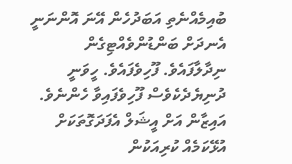ބުއިމެއްނެތި އަބަދުހެން އޭނަ އޮންނަނީ އެނދަށް ބަންޑުންވެއްޓިގެން ނިދާލާފައެވެ. ފޫހިވެފައެވެ. ހީވަނީ ދުނިޔެދެކެވެސް ފޫހިވެފައިވާ ހެންނެވެ. އައިޒާން އަށް އީޝަލް އެފަދަގޮތަކަށް އުޅޭކަމެއް ކުރިއަކުން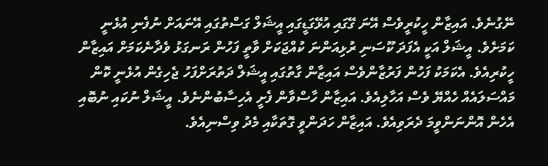ނޭގުނެވެ. އައިޒާން ހީކުރީވެސް އޭނަ ގޭގައި އުޅޭގަޑީގައި އީޝަލް ގަސްތުގައި އޭނައަށް ނުފެނި އުޅެނީ ކަމަށެވެ. އީޝަލް އަކީ އެފަދަ ކޫސަނި ރުޅިއަންނަ ކުއްޖަކަށް ވާތީ ފަހުން ރަނގަޅު ވެދާނެކަމަށް އައިޒާން ހީކުރިއެވެ. އެކަމަކު ފަހުން ފަރުޒާންވެސް އައިޒާން ގާތުގައި އީޝަލް ދަތުރަށްފަހު ޖެހިގެން އުޅެނީ ކޮން މައްސަލައެއް ހެއްޔޭ ވެސް އަހާލިއެވެ. އައިޒާން ހާސްވާން ފެށީ އެހިސާބުންނެވެ. އީޝަލް ނުކައި ނުބޮއި އެހެން އޮންނަންވީމަ ދެރަވިއެވެ. އައިޒާން ހަދަންވީ ގޮތަކާއި މެދު ވިސްނިއެވެ.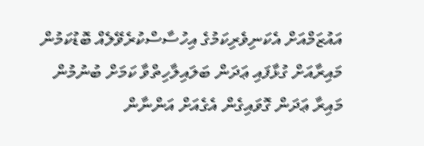އައުޒަމްއަށް އެކަނިވެރިކަމުގެ އިހުސާސްކުރެވޭލެއް ބޮޑުކަމުން މައިރާއަށް ގުޅާފައި ޢަދަން ބަލައިލާހިތްވާ ކަމަށް ބުނުމުން މައިރާ ޢަދަން ގޮވައިގެން އެގެއަށް އަންނާން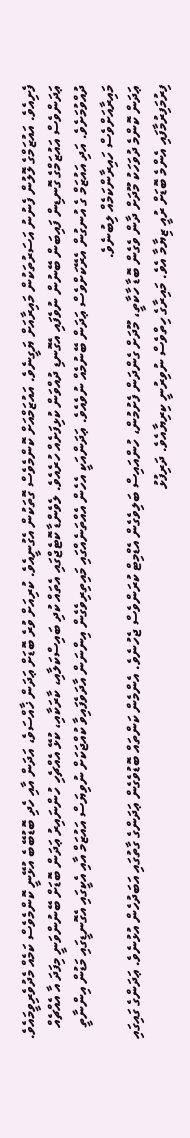ފެށިއެވެ. އައުޒަމްގެ ލޮލުން ފެނުނު އަސަރުތަކުން މައިރާއަށް ޔަގީނެވެ. އައުޒަމްއަށް ކޮންމެވެސް ގޮތަކުން އެގުނީއެވެ. ކުރިއަށް ވުރެ ބޮޑަށް ޢަދަން ޚާއްސަވެ، އަދަން އާއި ހެދި ބޮޑުބޭބެ އުޅޭނީ ކޮންމެވެސް ކަމެއް މެދުވެރިވީމައެވެ. ޢަދަންވެސް އައުޒަމްގެ ގޮނޑިން ފައިބަން ބޭނުން ނުވެފައި އެގޮނޑި ދުއްވަން ކުޅިފަށެއް ހުރެއެވެ. ލެވެންޑާ ކޮޓެޖްގައި އެތައް ކުދި ބައިސްކަލާއި، ކާރަކާއި، ކުޅޭ އެއްޗެހި ހުންނައިރު ޢަދަން ބޮޑަށް ބޭނުންވަނީ މިފަދަ އާ އެއްޗެއް ދުއްވުމަށެވެ. އަދި އައުޒަމް ގެ އުނގުން އެރޭކަށްވެސް ޢަދަން ބޭނުމެއް ނުވެއެވެ. ޢަދަންއަކީ އެހެން އެއްތަނެއްގައި މައިތިރިވެގެން އިންނަން އާދަވެފައިވާ ކުއްޖަކަށް ނުވިޔަސް އައުޒަމް އާއި އެކީގައި އެގޮނޑީގައި މަޑުން އިންނާތީ މައިރާއަށްވެސް ހައިރާންކަމެއް ލިބުނެވެ.
ޢަދަން ކޮންމެ ދުވަހަކު މޫދަށް ދާން ވެގެން ބޮޑާ ހާކާތީ، މޫދަށް ގެންދަން ފެށުމުން، ހުންއައިސް ބަލިވެގެން އެޑްމިޓް ކުރަންވެސް ޖެހުނެވެ. އެންމެން ކަންތައް ބޮޑުވެގެން ޢަދަންގެ ގާތުގައި އަބަދުހެން އުޅުނެވެ. ޢަދަންގެ ގައިގައި ފިރުމަފިރުމާފައި އެންމެ ބޮޑަށް ރުއީ ޒިޔާމާ އެވެ. މައިރާގެ ހިތްވެސް ނުވިރުނީ ކިރިޔާއެވެ. ދަރިފުޅު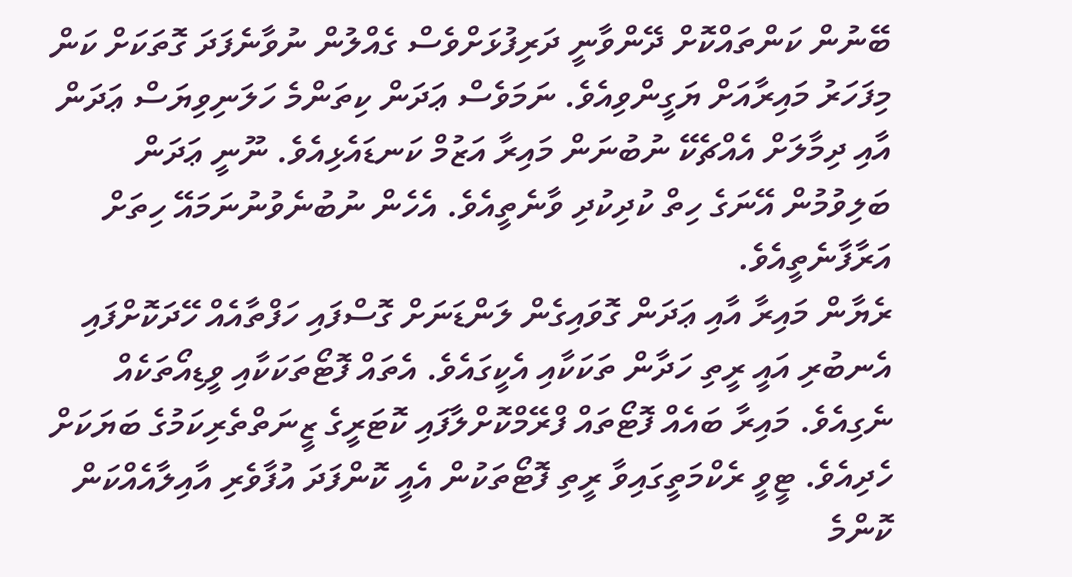ބޭނުން ކަންތައްކޮށް ދޭންވާނީ ދަރިފުޅަށްވެސް ގެއްލުން ނުވާނެފަދަ ގޮތަކަށް ކަން މިފަހަރު މައިރާއަށް ޔަގީންވިއެވެ. ނަމަވެސް ޢަދަން ކިތަންމެ ހަލަނިވިޔަސް ޢަދަން އާއި ދިމާލަށް އެއްޗެކޭ ނުބުނަން މައިރާ އަޒުމް ކަނޑައެޅިއެވެ. ނޫނީ ޢަދަން ބަލިވުމުން އޭނަގެ ހިތް ކުދިކުދި ވާނެތީއެވެ. އެހެން ނުބުނެވުނުނަމައޭ ހިތަށް އަރާފާނެތީއެވެ.
ރެޔާން މައިރާ އާއި ޢަދަން ގޮވައިގެން ލަންޑަނަށް ގޮސްފައި ހަފްތާއެއް ހޭދަކޮށްފައި އެނބުރި އައީ ރީތި ހަދާން ތަކަކާއި އެކީގައެވެ. އެތައް ފޮޓޯތަކަކާއި ވީޑިއޯތަކެއް ނެގިއެވެ. މައިރާ ބައެއް ފޮޓޯތައް ފްރޭމްކޮށްލާފައި ކޮޓަރީގެ ޒީނަތްތެރިކަމުގެ ބަޔަކަށް ހެދިއެވެ. ޓީވީ ރެކްމަތީގައިވާ ރީތި ފޮޓޯތަކުން އެއީ ކޮންފަދަ އުފާވެރި އާއިލާއެއްކަން ކޮންމެ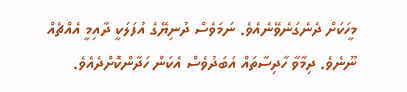މީހަކަށް ދެނެގަނެވޭނެއެވެ. ނަމަވެސް ދުނިޔޭގެ އުފަލަކީ ދާއިމީ އެއްޗެއް ނޫނެވެ. ދިމާވާ ހާދިސާތައް އަބަދުވެސް އެކަން ހަދާންކޮށްދެއެވެ.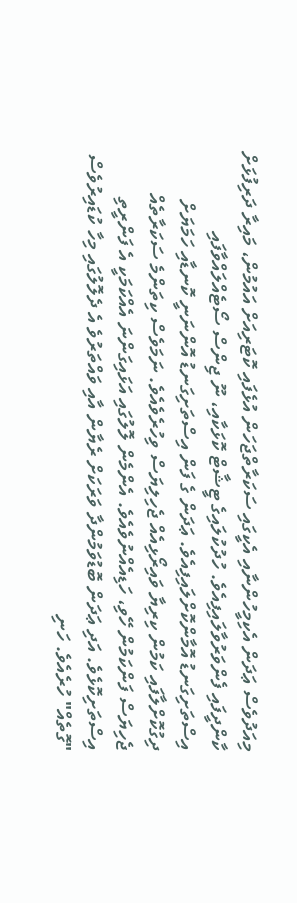މިއަދުވެސް ޢަދަން އެކިމީހުންނާއި އެކީގައި ސަކަރާތްޖަހަން އުޅެފައި ކޮޓަރިއަށް އައުމުން، މައިރާ ދަރިފުޅަށް ކާންދީފައި ފެންވަރުވާލައިފިއެވެ. ހުދުކުލައިގެ ޓީޝާޓް ކޮޅަކާއި، ނޫ ޖިންސް ސޯޓެއްލައްވާފައި އިސްތަށިގަނޑު އޮމާންކޮށްލައިފިއެވެ. ޢަދަން ގެ ފަން އިސްތަށިގަނޑު އޮންނަނީ ކޮނޑާއި ހަމަޔަށް ދިގުކޮށްލާފައި ކަމުން ކިރިޔާ ވައިރޯޅިއެއް ޖެހިލިޔަސް ވިހުރެވެއެވެ. ނަމަވެސް ކިތަންމެ ސަކަރާތެއް ޖެހިޔަސް ފަންކަމުން ހޭވި، ހަޑިއެއްނުވެއެވެ. އެންމެން ލޮލުގައި އަޅައިގަންނަ އެއްކަމަކީ އެ ފަންރީތި އިސްތަށިކޮޅެވެ. އަދި ޢަދަން ބޮޑުވަމުންދާ ވަރަކަށް ރެޔާން އާއި ވައްތަރުވެ އެ ދެލޮލުގައި މިހާ ކުޑައިރުވެސް "ގޮތެއް" ހުރެއެވެ. ހަނި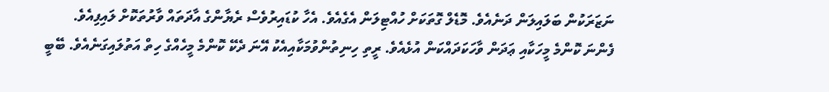ނަޒަރަކުން ބަލައިލަން ދަނެއެވެ. މޮޑެލް ގޮތަކަށް ހުއްޓިލަން އެގެއެވެ. އެހާ ކުޑައިރުވެސް ރެޔާންގެ އާދަތައް ވާރުތަކޮށް ލައިފިއެވެ. ފެންނަ ކޮންމެ މީހަކާއި ޢަދަން ވާހަކަދައްކަން އުޅެއެވެ. ރީތި ހިނިތުންވުމަކާއިއެކު އޭނަ ދެކޭ ކޮންމެ މީހެއްގެ ހިތް އަތުލައިގަނެއެވެ. ބޭބީ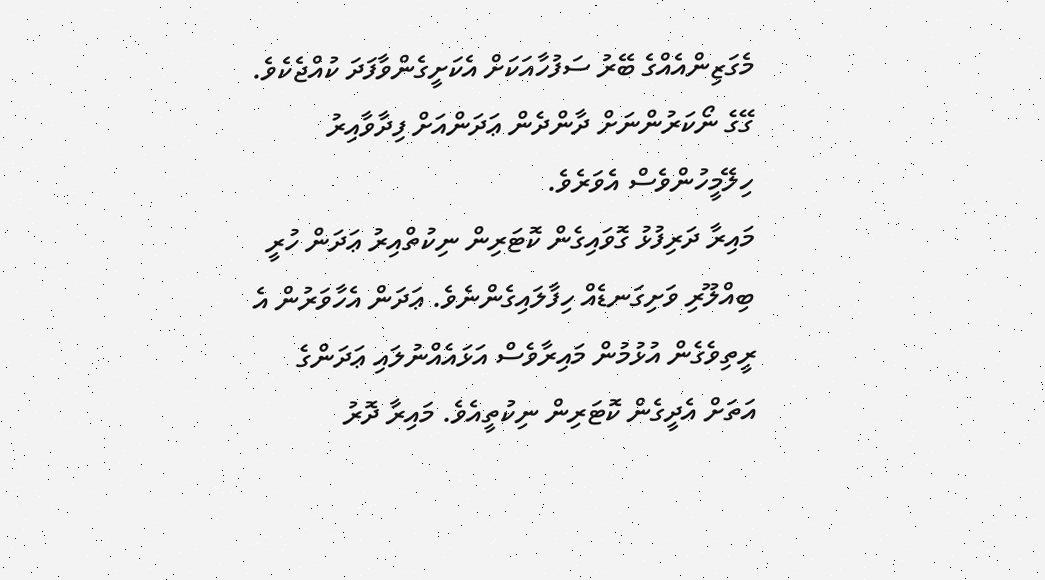މެގަޒިންއެއްގެ ބޭރު ސަފުހާއަކަށް އެކަށީގެންވާފަދަ ކުއްޖެކެވެ. ގޭގެ ނޯކަރުންނަށް ދާންދެން ޢަދަންއަށް ފިދާވާއިރު ހިލޭމީހުންވެސް އެވަރެވެ.
މައިރާ ދަރިފުޅު ގޮވައިގެން ކޮޓަރިން ނިކުތްއިރު ޢަދަން ހުރީ ބިއްލޫރި ވަށިގަނޑެއް ހިފާލައިގެންނެވެ. ޢަދަން އެހާވަރުން އެ ރީތިވެގެން އުޅުމުން މައިރާވެސް އަޅައެއްނުލައި ޢަދަންގެ އަތަށް އެދީގެން ކޮޓަރިން ނިކުތީއެވެ. މައިރާ ދޮރު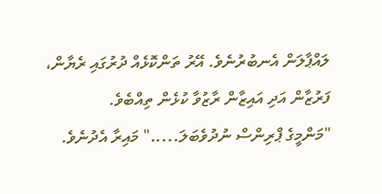ލައްޕާލަން އެނބުރުނެވެ. އޭރު ތަންކޮޅެއް ދުރުގައި ރެޔާން، ފަރުޒާން އަދި އައިޒާން ރާޒުވާ ކުޅެން ތިއްބެވެ.
"މަންމީގެ ޕްރިންސް ނުދުވެބަލަ....." މައިރާ އެދުނެވެ.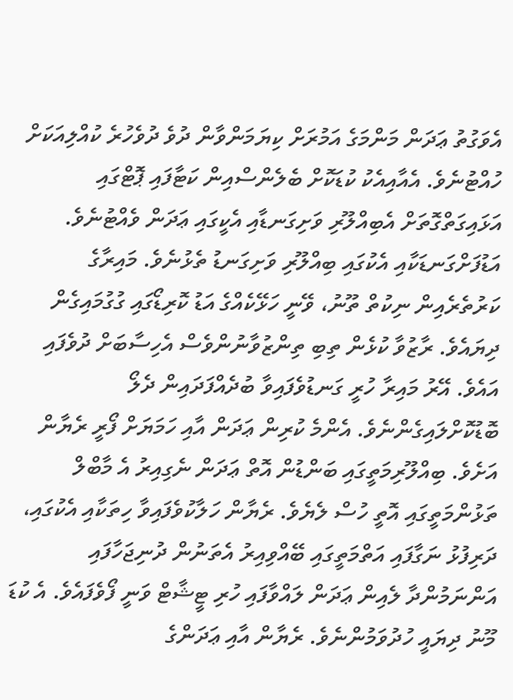އެވަގުތު ޢަދަން މަންމަގެ އަމުރަށް ކިޔަމަންވާން ދުވެ ދުވެހުރެ ކުއްލިއަކަށް ހުއްޓުނެވެ. އެއާއިއެކު ކުޑަކޮށް ބެލެންސްއިން ކަޓާފައި ޕޮޓްގައި އަޅައިގަތްގޮތަށް އެބިއްލޫރި ވަށިގަނޑާއި އެކީގައި ޢަދަން ވެއްޓުނެވެ. އަޑުފަށްގަނޑަކާއި އެކުގައި ބިއްލޫރި ވަށިގަނޑު ތެޅުނެވެ. މައިރާގެ ކަރުތެރެއިން ނިކުތް ތޫނު، ވޭނީ ހަޅޭކެއްގެ އަޑު ކޮރިޑޯގައި ގުގުމައިގެން ދިޔައެވެ. ރާޒުވާ ކުޅެން ތިބި ތިންޒުވާނުންވެސް އެހިސާބަށް ދުވެފައި އައެވެ. އޭރު މައިރާ ހުރީ ގަނޑުވެފައިވާ ބުދެއްފަދައިން ދެލޯ ބޮޑުކޮށްލައިގެންނެވެ. އެންމެ ކުރިން ޢަދަން އާއި ހަމަޔަށް ފޯރީ ރެޔާން އަށެވެ. ބިއްލޫރިމަތީގައި ބަންޑުން އޮތް ޢަދަން ނެގިއިރު އެ މާބްލް ތަޅުންމަތީގައި އޮތީ ހުސް ލެޔެވެ. ރެޔާން ހަލާކުވެފައިވާ ހިތަކާއި އެކުގައި، ދަރިފުޅު ނަގާފައި އަތްމަތީގައި ބޭއްވިއިރު އެތަނުން ދުނިޖަހާފައި އަންނަމުންދާ ލެއިން ޢަދަން ލައްވާފައި ހުރި ޓީޝާޓް ވަނީ ފޯވެފައެވެ. އެ ކުޑަ މޫނު ދިޔައީ ހުދުވަމުންނެވެ. ރެޔާން އާއި ޢަދަންގެ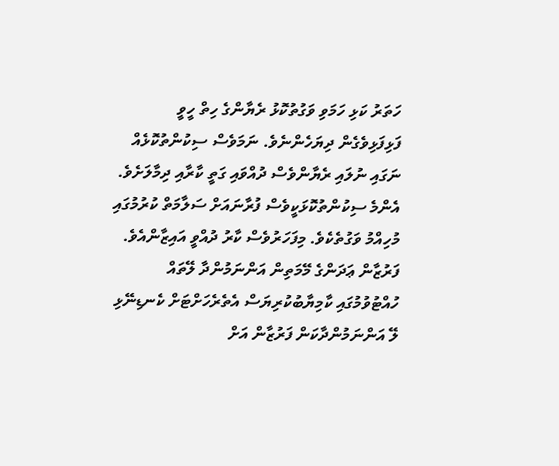ހަތަރު ކަޅި ހަމަވި ވަގުތުކޮޅު ރެޔާންގެ ހިތް ހީވީ ފަޅިފަޅިވެގެން ދިޔަހެންނެވެ. ނަމަވެސް ސިކުންތުކޮޅެއް ނަގައި ނުލައި ރެޔާންވެސް ދުއްވައި ގަތީ ކާރާއި ދިމާލަށެވެ. އެންމެ ސިކުންތުކޮޅަކީވެސް ފުރާނައަށް ސަލާމަތް ކުރުމުގައި މުހިއްމު ވަގުތެކެވެ. މިފަހަރުވެސް ކާރު ދުއްވީ އައިޒާންއެވެ. ފަރުޒާން ޢަދަންގެ މޭމަތިން އަންނަމުންދާ ލޭތައް ހުއްޓުވުމުގައި ކާމިޔާބުކުރިޔަސް އެތެރެހަށްޓަށް ކެނޑިނޭޅި ލޭ އަންނަމުންދާކަން ފަރުޒާން އަށް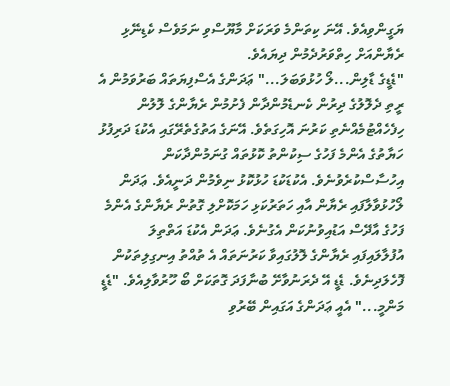ޔަގީންވިއެވެ. އޭނަ ކިތަންމެ ވަރަކަށް މާޔޫސްވި ނަމަވެސް ކެޑިނޭޅި ރެޔާންއަށް ހިތްވަރުދެމުން ދިޔައެވެ.
"ޑެޑީގެ ޑާލިން...ލޯ ހުޅުވަބަލަ..." ޢަދަންގެ އެސްފިޔަތައް ބަރުވަމުން އެ ރީތި ދެލޮލުގެ ދިރުން ކެނޑެމުންދާން ފެށުމުން ރެޔާންގެ ލޮލުން ހިފެހެއްޓުމެއްނެތި ކަރުނަ އޮހިގަތެވެ. އޭނަގެ އަތުގެތެރޭގައި އެކުޑަ ދަރިފުޅު ހަޔާތުގެ އެންމެ ފަހުގެ ސިކުންތު ކޮޅުތައް ގުނަމުންދާކަން އިހުސާސްކުރެވުނެވެ. އެކުޑަކުޑަ ހުޅުކޮޅު ނިވެމުން ދަނީއެވެ. ޢަދަން ލޯހުޅުވާލާފައި ރެޔާން އާއި ހަތަރުކަޅި ހަމަކޮށްލި ގޮތުން ރެޔާންގެ އެންމެ ފަހުގެ އާދޭސް އަޑުއިވުނުކަން އެގުނެވެ. ޢަދަން އެކުޑަ އަތްތިލަ އުފުލާލައިފައި ރެޔާންގެ ލޮލުގައިވާ ކަރުނަތައް އެ ތުއްތު އިނގިލިތަކުން ފޮހެލަދިނެވެ. ޑެޑީ އޭ ދެރަނުވާށޭ ބުނާފަދަ ގޮތަކަށް ބޯ ހޫރުވާލިއެވެ. "ޑެޑީ މަންމީ..." އެއީ ޢަދަންގެ އަގައިން ބޭރުވި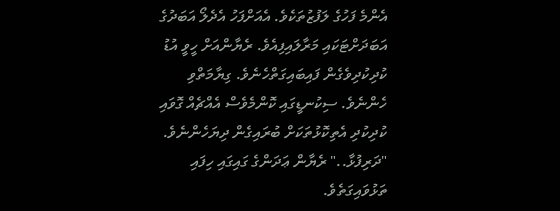އެންމެ ފަހުގެ ލަފުޒުތަކެވެ. އެއަށްފަހު އެދެލޯ އަބަދުގެ އަބަދަށްޓަކައި މަރާލައިފިއެވެ. ރެޔާންއަށް ހީވީ އުޑު ކުދިކުދިވެގެން ފައިބައިގަތްހެނެވެ. ގިޔާމަތްވި ހެންނެވެ. ސިކުނޑީގައި ކޮންމެވެސް އެއްޗެއް ގޮވައި ކުދިކުދި އެތިކޮޅުތަކަށް ބުރައިގެން ދިޔަހެންނެވެ.
"ދަރިފުޅާ.." ރެޔާން ޢަދަންގެ ގައިގައި ހިފައި ތަޅުވައިގަތެވެ.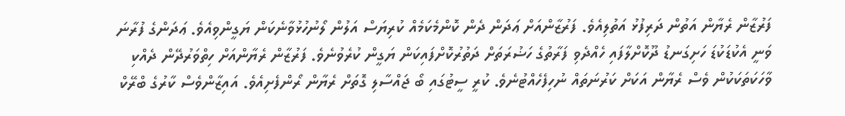ފަރުޒާން ރެޔާން އަތުން ދަރިފުޅު އަތުލިއެވެ. ފަރުޒާންއަށް ޢަދަން ދެން ކޮންމެކަމެއް ކުރިޔަސް އަލުން ލޯނުހުޅުވާނެކަން ޔަގީންވިއެވެ. ޢަދަންގެ ފުރާނަ ވަނީ އެކުޑަކުޑަ ހަށިގަނޑު ދޫކޮށްލާފައި ހެއްދެވި ފަރާތުގެ ހަޟުރަތަށް ދަތުރުކޮށްފައިކަން ޔަގީން ކުރެވުނެވެ. ފަރުޒާން ރެޔާންއަށް ހިތްވަރުދޭން ދެއްކި ވާހަކަތަކަކުން ވެސް ރެޔާން އަކަށް ކަރުނަތައް ނުހިފެހެއްޓުނެވެ. ކުރީ ސީޓުގައި ބޯ ޖައްސާލި ގޮތަށް ރެޔާން ރޯންފެށިއެވެ. އައިޒާންވެސް ކާރުގެ ބްރޭކް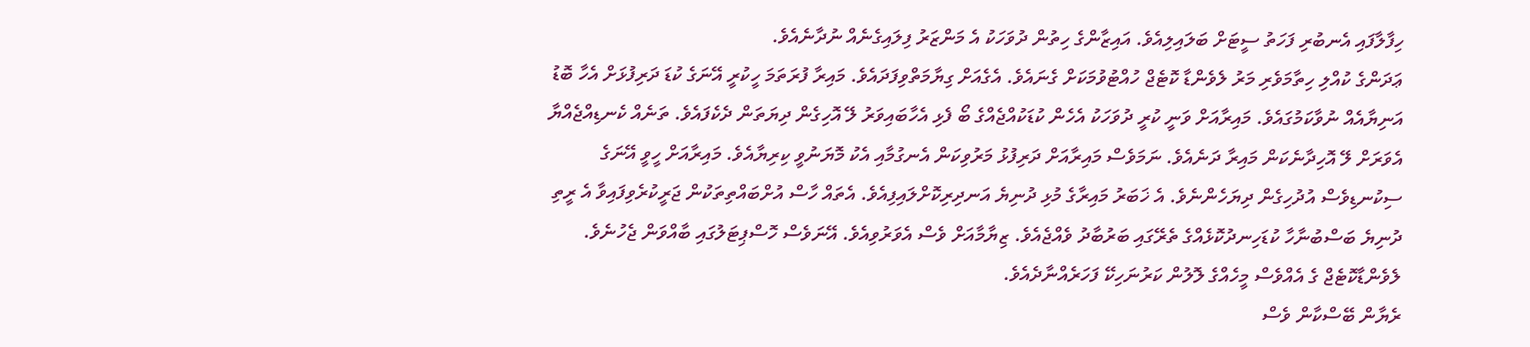ހިފާލާފައި އެނބުރި ފަހަތު ސީޓަށް ބަލައިލިއެވެ. އައިޒާންގެ ހިތުން ދުވަހަކު އެ މަންޒަރު ފިލައިގެނެއް ނުދާނެއެވެ.
ޢަދަންގެ ކުއްލި ހިތާމަވެރި މަރު ލެވެންޑާ ކޮޓެޖް ހުއްޓުވުމަކަށް ގެނައެވެ. އެގެއަށް ގިޔާމަތްވިފަދައެވެ. މައިރާ ފުރަތަމަ ހީކުރީ އޭނަގެ ކުޑަ ދަރިފުޅަށް އެހާ ބޮޑު އަނިޔާއެއް ނުވާކަމުގައެވެ. މައިރާއަށް ވަނީ ކުރީ ދުވަހަކު އެހެން ކުޑަކުއްޖެއްގެ ބޯ ފެޅި އެހާބައިވަރު ލޭ އޮހިގެން ދިޔަތަން ދެކެފައެވެ. ތަނެއް ކެނޑިއްޖެއްޔާ އެވަރަށް ލޭ އޮހިދާނެކަން މައިރާ ދަނެއެވެ. ނަމަވެސް މައިރާއަށް ދަރިފުޅު މަރުވިކަން އެނގުމާއި އެކު މޮޔަނުވީ ކިރިޔާއެވެ. މައިރާއަށް ހީވީ އޭނަގެ ސިކުނޑިވެސް އުދުހިގެން ދިޔަހެންނެވެ. އެ ޚަބަރު މައިރާގެ މުޅި ދުނިޔެ އަނދިރިކޮށްލައިފިއެވެ. އެތައް ހާސް އުށްބައްތިތަކުން ޖަރީކުރެވިފައިވާ އެ ރީތި ދުނިޔެ ބަސްބުނާހާ ކުޑަހިނދުކޮޅެއްގެ ތެރޭގައި ބަރުބާދު ވެއްޖެއެވެ. ޒިޔާމާއަށް ވެސް އެވަރުވިއެވެ. އޭނަވެސް ހޮސްޕިޓަލުގައި ބާއްވަން ޖެހުނެވެ. ލެވެންޑާކޮޓެޖް ގެ އެއްވެސް މީހެއްގެ ލޮލުން ކަރުނަހިކޭ ފަހަރެއްނާދެއެވެ.
ރެޔާން ބޭސްކާން ވެސް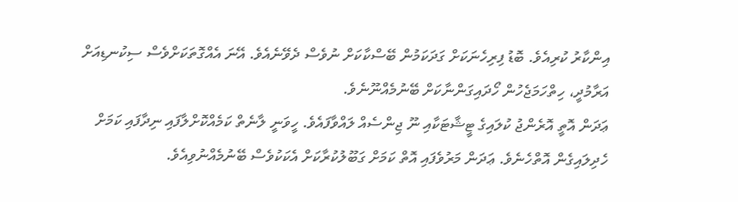އިންކާރު ކުރިއެވެ. ބޮޑު ފިރިހެނަކަށް ގަދަކަމުން ބޭސްކާކަށް ނުވެސް ދެވޭނެއެވެ. އޭނަ އެއްގޮތަކަށްވެސް ސިކުނޑިއަށް އަރާމުދީ، ހިތްހަމަޖެހުން ހޯދައިގަންނާކަށް ބޭނުމެއްނޫނެވެ.
ޢަދަން އޮތީ އޮރެންޖު ކުލައިގެ ޓީޝާޓަކާއި ނޫ ޖިންސެއް ލައްވާފައެވެ. ހީވަނީ ލާނެތް ކަމެއްކޮށްލާފައި ނިދާފައި ކަމަށް ހެދިލައިގެން އޮތްހެނެވެ. ޢަދަން މަރުވެފައި އޮތް ކަމަށް ގަބޫލުކުރާކަށް އެކަކުވެސް ބޭނުމެއްނުވިއެވެ.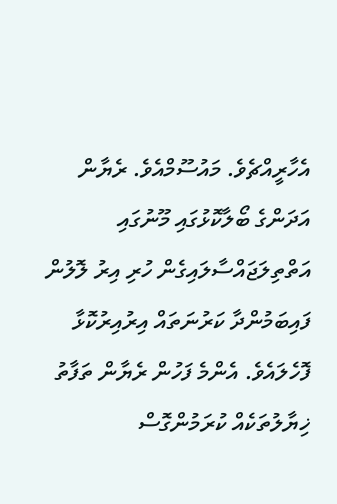އެހާރީއްޗެވެ. މައުސޫމްއެވެ. ރެޔާން އަދަންގެ ބޯލާކޮޅުގައި މޫނުގައި އަތްތިލަޖައްސާލައިގެން ހުރި އިރު ލޮލުން ފައިބަމުންދާ ކަރުނަތައް އިރުއިރުކޮޅާ ފޮހެލައެވެ. އެންމެ ފަހުން ރެޔާން ތަފާތު ޚިޔާލުތަކެއް ކުރަމުންގޮސް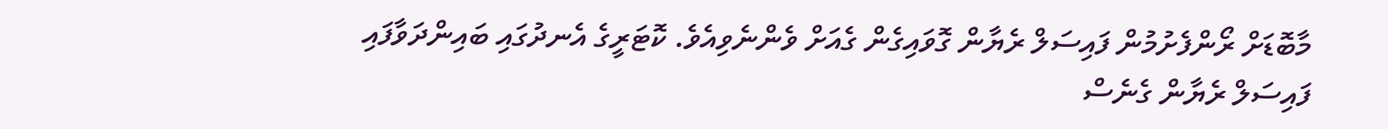މާބޮޑަށް ރޯންފެށުމުން ފައިސަލް ރެޔާން ގޮވައިގެން ގެއަށް ވެންނެވިއެވެ. ކޮޓަރީގެ އެނދުގައި ބައިންދަވާފައި ފައިސަލް ރެޔާން ގެނެސް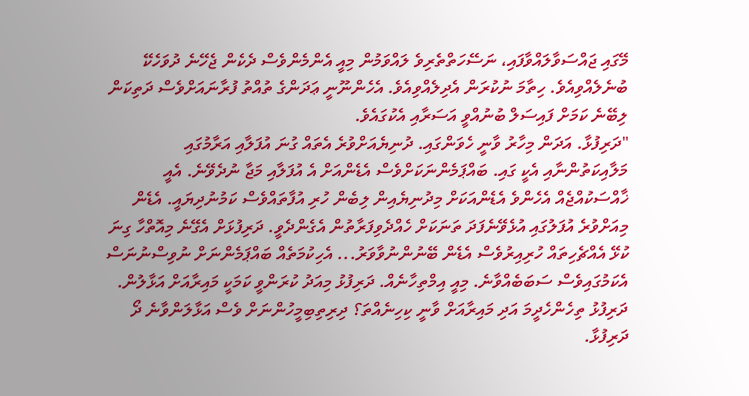މޭގައި ޖައްސަވާލައްވާފައި، ނަސޭހަތްތެރިވެ ލައްވަމުން މިއީ އެންމެންވެސް ދެކެން ޖެހޭނެ ދުވަހެކޭ ބުނެލެއްވިއެވެ. ހިތާމަ ނުކުރަން އެދިލެއްވިއެވެ. އެހެންނޫނީ ޢަދަންގެ ތުއްތު ފުރާނައަށްވެސް ދަތިކަން ލިބޭނެ ކަމަށް ފައިސަލް ބުނުއްވީ އަސަރާއި އެކުގައެވެ.
"ދަރިފުޅާ. އަދަން މިހާރު ވާނީ ހެވަންގައި. ދުނިޔެއަށްވުރެ އެތައް ގުނަ އުފަލާއި އަރާމުގައި މަލާއިކަތުންނާއި އެކީ ގައި. ބައްޕަމެންނަކަށްވެސް އެޑެންއަށް އެ އުފަލާއި މަޖާ ނުދެވޭނެ. އެއީ ޚާއްސަކުއްޖެއް އެހެންވެ އެޑެންއަކަށް މިދުނިޔެއިން ލިބެން ހުރި އުފާތައްވެސް ކަމުނުދިޔައީ. އެޑެން މިއަށްވުރެ އުފަލުގައި އުޅެވޭނެފަދަ ތަނަކަށް ހެއްދެވިފަރާތުން އެގެންދެވީ. ދަރިފުޅަށް އެގޭނެ މިއޮތްހާ ގިނަ ކުޅޭ އެއްޗެހިތައް ހުރިއިރުވެސް އެޑެން ބޭނުންނުވާވަރު... އެހިކުމަތެއް ބައްޕަމެންނަށް ނުވިސްނުނަސް އެކަމުގައިވެސް ސަބަބެއްވާނެ. މިއީ އިމްތިހާނެއް. ދަރިފުޅު މިއަދު ކުރަންވީ ކަމަކީ މައިރާއަށް އަޅާލުން. ދަރިފުޅު ތިހެންހެދީމަ އަދި މައިރާއަށް ވާނީ ކިހިނެއްތަ؟ ދިރިތިބިމީހުންނަށް ވެސް އަޅާލަންވާނެ ދޯ ދަރިފުޅާ.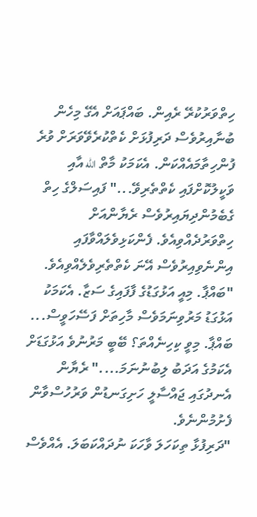ހިތްވަރުކުރޭ ރެއިން. ބައްޕައަށް އެގޭ މިހެން ބުނާއިރުވެސް ދަރިފުޅަށް ކެތްކުރެވޭވަރަށް ވުރެ ފުންހިތާމައެއްކަން. އެކަމަކު މާތް الله އާއި ވަކީލުކޮށްފައި ކެތްތެރިވޭ..." ފައިސަލްގެ ހިތް ގެބެމުންދިޔައިރުވެސް ރެޔާންއަށް ހިތްވަރުދެއްވިއެވެ. ފެންކަޅިވެލައްވާފައި އިންނެވިއިރުވެސް އޭނަ ކެތްތެރިވެލެއްވިއެވެ.
"ބައްޕާ. މިއީ އަޅުގަޑުގެ ފާފައިގެ ސަޒާ. އެކަމަކު އަޅުގަޑު މަރުވިނަމަވެސް މާހިތަށް ފަސޭހަވީސް... ބައްޕާ. މިވީ ކިހިނެއްތަ؟ ބޭބީ މަރުނުވެ އަޅުގަޑަށް އެކަމުގެ އަދަބު ލިބުނުނަމަ...." ރެޔާން އެނދުގައި ޖައްސާލީ ހަށިގަނޑުން ވަރުހުސްވާން ފެށުމުންނެވެ.
"ދަރިފުޅާ ތިކަހަލަ ވާހަކަ ނުދައްކަބަލަ. އެއްވެސް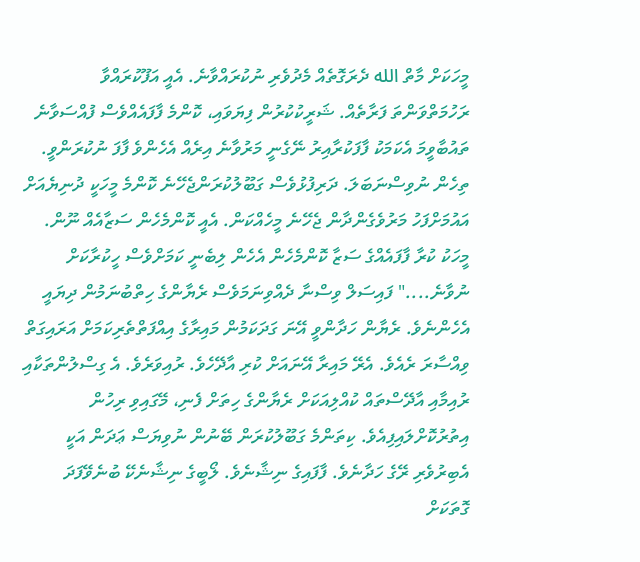މީހަކަށް މާތް الله ދެރަގޮތެއް މެދުވެރި ނުކުރައްވާނެ. އެއީ އަފޫކުރައްވާ ރަހުމަތްވަންތަ ފަރާތެއް. ޝަރީކުކުރުން ފިޔަވައި، ކޮންމެ ފާފައެއްވެސް ފުއްސަވާނެ ތައުބާވީމަ އެކަމަކު ފާފަކުރާއިރު ނޭގެނީ މަރުވާނެ އިރެއް އެހެންވެ ފާފަ ނުކުރަންވީ. ތިހެން ނުވިސްނަބަލަ. ދަރިފުޅުވެސް ގަބޫލުކުރަންޖެހޭނެ ކޮންމެ މީހަކީ ދުނިޔެއަށް އައުމަށްފަހު މަރުވެގެންދާން ޖެހޭނެ މީހެއްކަން. އެއީ ކޮންމެހެން ސަޒާއެއް ނޫން. މީހަކު ކުރާ ފާފައެއްގެ ސަޒާ ކޮންމެހެން އެހެން ލިބެނީ ކަމަށްވެސް ހީކުރާކަށް ނުވާނެ...." ފައިސަލް ވިސްނާ ދެއްވިނަމަވެސް ރެޔާންގެ ހިތްބުނަމުން ދިޔައީ އެހެންނެވެ. ރެޔާން ހަދާންވީ އޭނަ ގަދަކަމުން މައިރާގެ އިއްފަތްތެރިކަމަށް އަރައިގަތް ވިއްސާރަ ރެއެވެ. އެރޭ މައިރާ އޭނައަށް ކުރި އާދޭހެވެ. ރުއިވަރެވެ. އެ ގިސްލުންތަކާއި ރުއިމާއި އާދޭސްތައް ކުއްލިއަކަށް ރެޔާންގެ ހިތަށް ފެނި، މޭގައިވި ރިހުން އިތުރުކޮށްލައިފިއެވެ. ކިތަންމެ ގަބޫލުކުރަން ބޭނުން ނުވިޔަސް ޢަދަން އަކީ އެބިރުވެރި ރޭގެ ހަދާނެވެ. ފާފައިގެ ނިޝާނެވެ. ލޯބީގެ ނިޝާނެކޭ ބުނެވޭފަދަ ގޮތަކަށް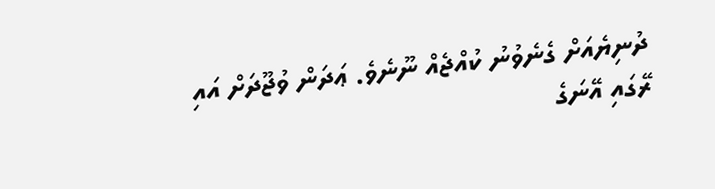ދުނިޔެއަށް ގެނެވުނު ކުއްޖެއް ނޫނެވެ. ޢަދަން ވުޖޫދަށް އައި ރޭގައި އޭނަގެ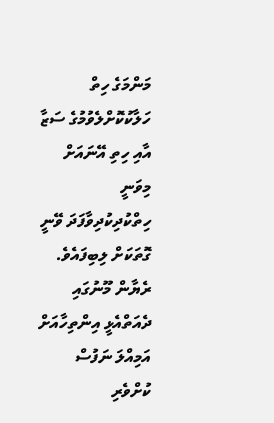މަންމަގެ ހިތް ހަލާކުކޮށްލެވުމުގެ ސަޒާ އާއި ހިތި އޭނައަށް މިވަނީ ހިތްކުދިކުދިވާފަދަ ވޭނީ ގޮތަކަށް ލިބިފައެވެ.
ރެޔާން މޫނުގައި ދެއަތްއެޅީ އިންތިހާއަށް އަމިއްލަ ނަފުސް ކުށްވެރި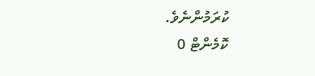ކުރަމުންނެވެ.
ކޮމެންޓް 0